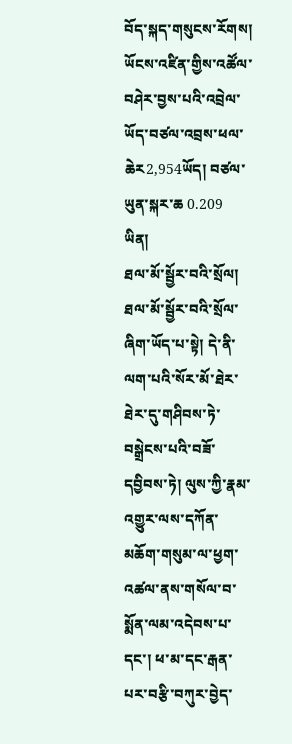བོད་སྐད་གསུངས་རོགས།
ཡོངས་འཛིན་གྱིས་འཚོལ་བཤེར་བྱས་པའི་འབྲེལ་ཡོད་བཙལ་འབྲས་ཕལ་ཆེར2,954ཡོད། བཙལ་ཡུན་སྐར་ཆ 0.209
ཡིན།
ཐལ་མོ་སྦྱོར་བའི་སྲོལ།
ཐལ་མོ་སྦྱོར་བའི་སྲོལ་ཞིག་ཡོད་པ་སྟེ། དེ་ནི་ལག་པའི་སོར་མོ་ཐེར་ཐེར་དུ་གཤིབས་ཏེ་བསྒྲེངས་པའི་བཟོ་དབྱིབས་ཏེ། ལུས་ཀྱི་རྣམ་འགྱུར་ལས་དཀོན་མཆོག་གསུམ་ལ་ཕྱག་འཚལ་ནས་གསོལ་བ་སྨོན་ལམ་འདེབས་པ་དང་། ཕ་མ་དང་རྒན་པར་བརྩི་བཀུར་བྱེད་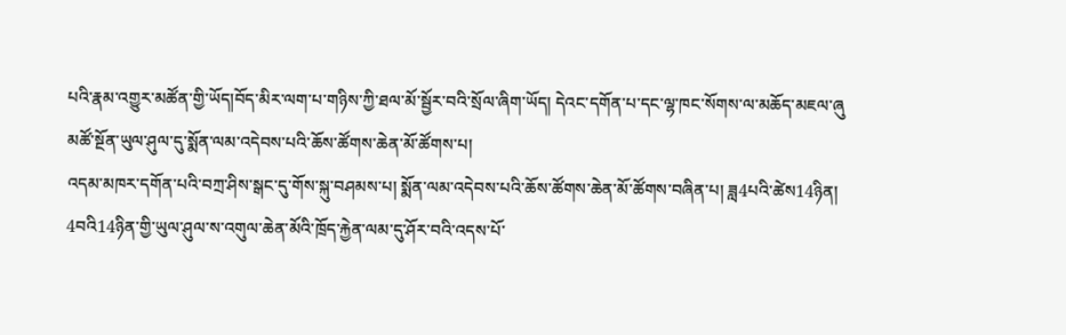པའི་རྣམ་འགྱུར་མཚོན་གྱི་ཡོད།བོད་མིར་ལག་པ་གཉིས་ཀྱི་ཐལ་མོ་སྦྱོར་བའི་སྲོལ་ཞིག་ཡོད། དེའང་དགོན་པ་དང་ལྷ་ཁང་སོགས་ལ་མཆོད་མཇལ་ཞུ
མཚོ་སྔོན་ཡུལ་ཤུལ་དུ་སྨོན་ལམ་འདེབས་པའི་ཆོས་ཚོགས་ཆེན་མོ་ཚོགས་པ།
འདམ་མཁར་དགོན་པའི་བཀྲ་ཤིས་སྒང་དུ་གོས་སྐུ་བཤམས་པ། སྨོན་ལམ་འདེབས་པའི་ཆོས་ཚོགས་ཆེན་མོ་ཚོགས་བཞིན་པ། ཟླ4པའི་ཚེས14ཉིན། 4བའི14ཉིན་གྱི་ཡུལ་ཤུལ་ས་འགུལ་ཆེན་མོའི་ཁྲོད་རྐྱེན་ལམ་དུ་ཤོར་བའི་འདས་པོ་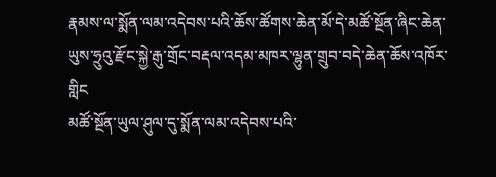རྣམས་ལ་སྨོན་ལམ་འདེབས་པའི་ཆོས་ཚོགས་ཆེན་མོ་དེ་མཚོ་སྔོན་ཞིང་ཆེན་ཡུས་ཧྲུའུ་རྫོང་སྐྱེ་རྒུ་གྲོང་བརྡལ་འདམ་མཁར་ལྷུན་གྲུབ་བདེ་ཆེན་ཆོས་འཁོར་གླིང
མཚོ་སྔོན་ཡུལ་ཤུལ་དུ་སྨོན་ལམ་འདེབས་པའི་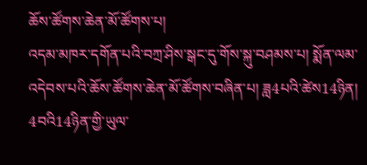ཆོས་ཚོགས་ཆེན་མོ་ཚོགས་པ།
འདམ་མཁར་དགོན་པའི་བཀྲ་ཤིས་སྒང་དུ་གོས་སྐུ་བཤམས་པ། སྨོན་ལམ་འདེབས་པའི་ཆོས་ཚོགས་ཆེན་མོ་ཚོགས་བཞིན་པ། ཟླ4པའི་ཚེས14ཉིན། 4བའི14ཉིན་གྱི་ཡུལ་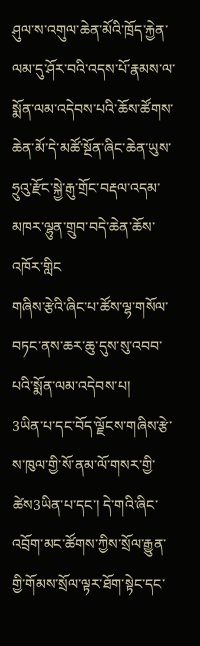ཤུལ་ས་འགུལ་ཆེན་མོའི་ཁྲོད་རྐྱེན་ལམ་དུ་ཤོར་བའི་འདས་པོ་རྣམས་ལ་སྨོན་ལམ་འདེབས་པའི་ཆོས་ཚོགས་ཆེན་མོ་དེ་མཚོ་སྔོན་ཞིང་ཆེན་ཡུས་ཧྲུའུ་རྫོང་སྐྱེ་རྒུ་གྲོང་བརྡལ་འདམ་མཁར་ལྷུན་གྲུབ་བདེ་ཆེན་ཆོས་འཁོར་གླིང
གཞིས་རྩེའི་ཞིང་པ་ཚོས་ལྷ་གསོལ་བཏང་ནས་ཆར་ཆུ་དུས་སུ་འབབ་པའི་སྨོན་ལམ་འདེབས་པ།
3ཡིན་པ་དང་བོད་ལྗོངས་གཞིས་རྩེ་ས་ཁུལ་གྱི་སོ་ནམ་ལོ་གསར་གྱི་ཚེས3ཡིན་པ་དང་། དེ་གའི་ཞིང་འབྲོག་མང་ཚོགས་ཀྱིས་སྲོལ་རྒྱུན་གྱི་གོམས་སྲོལ་ལྟར་ཐོག་སྟེང་དང་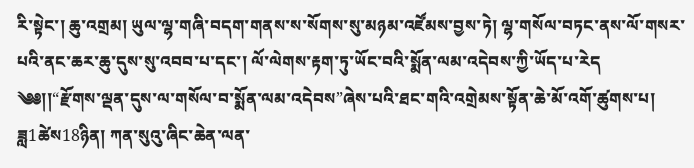རི་སྟེང་། ཆུ་འགྲམ། ཡུལ་ལྷ་གཞི་བདག་གནས་ས་སོགས་སུ་མཉམ་འཛོམས་བྱས་ཏེ། ལྷ་གསོལ་བཏང་ནས་ལོ་གསར་པའི་ནང་ཆར་ཆུ་དུས་སུ་འབབ་པ་དང་། ལོ་ལེགས་རྟག་ཏུ་ཡོང་བའི་སྨོན་ལམ་འདེབས་ཀྱི་ཡོད་པ་རེད
༄༅།།“རྫོགས་ལྡན་དུས་ལ་གསོལ་བ་སྨོན་ལམ་འདེབས”ཞེས་པའི་ཐང་གའི་འགྲེམས་སྟོན་ཆེ་མོ་འགོ་ཚུགས་པ།
ཟླ1ཚེས18ཉིན། ཀན་སུའུ་ཞིང་ཆེན་ལན་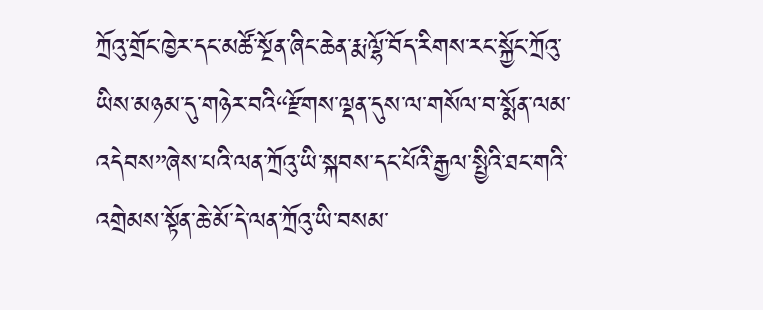ཀྲོའུ་གྲོང་ཁྱེར་དང་མཚོ་སྔོན་ཞིང་ཆེན་རྨ་ལྷོ་བོད་རིགས་རང་སྐྱོང་ཀྲོའུ་ཡིས་མཉམ་དུ་གཉེར་བའི“རྫོགས་ལྡན་དུས་ལ་གསོལ་བ་སྨོན་ལམ་འདེབས”ཞེས་པའི་ལན་ཀྲོའུ་ཡི་སྐབས་དང་པོའི་རྒྱལ་སྤྱིའི་ཐང་གའི་འགྲེམས་སྟོན་ཆེ་མོ་དེ་ལན་ཀྲོའུ་ཡི་བསམ་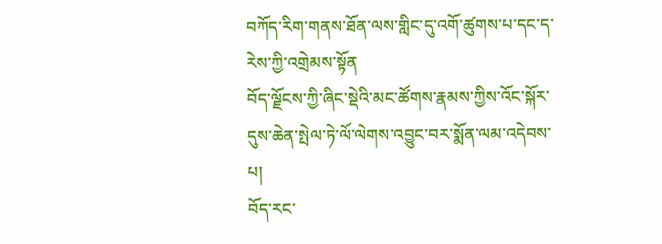བཀོད་རིག་གནས་ཐོན་ལས་གླིང་དུ་འགོ་ཚུགས་པ་དང་ད་རེས་ཀྱི་འགྲེམས་སྟོན
བོད་ལྗོངས་ཀྱི་ཞིང་སྡེའི་མང་ཚོགས་རྣམས་ཀྱིས་འོང་སྐོར་དུས་ཆེན་སྤེལ་ཏེ་ལོ་ལེགས་འབྱུང་བར་སྨོན་ལམ་འདེབས་པ།
བོད་རང་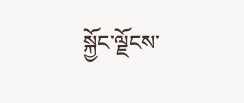སྐྱོང་ལྗོངས་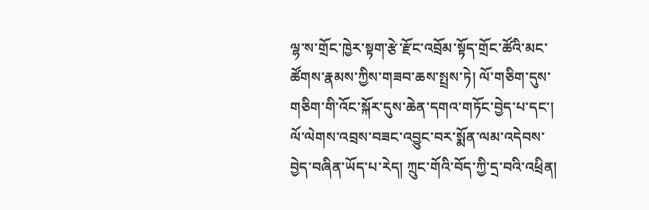ལྷ་ས་གྲོང་ཁྱེར་སྟག་རྩེ་རྫོང་འབྲོམ་སྟོད་གྲོང་ཚོའི་མང་ཚོགས་རྣམས་ཀྱིས་གཟབ་ཆས་སྤྲས་ཏེ། ལོ་གཅིག་དུས་གཅིག་གི་འོང་སྐོར་དུས་ཆེན་དགའ་གཏོང་བྱེད་པ་དང་། ལོ་ལེགས་འབྲས་བཟང་འབྱུང་བར་སྨོན་ལམ་འདེབས་བྱེད་བཞིན་ཡོད་པ་རེད། ཀྲུང་གོའི་བོད་ཀྱི་དྲ་བའི་འཕྲིན།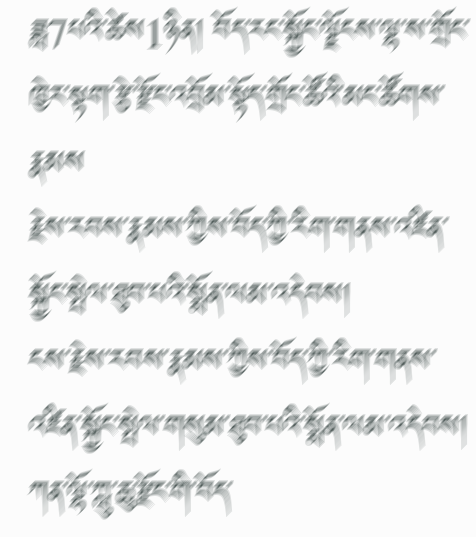ཟླ7པའི་ཚེས1ཉིན། བོད་རང་སྐྱོང་ལྗོངས་ལྷ་ས་གྲོང་ཁྱེར་སྟག་རྩེ་རྫོང་འབྲོམ་སྟོད་གྲོང་ཚོའི་མང་ཚོགས་རྣམས
རྗེས་རབས་རྣམས་ཀྱིས་བོད་ཀྱི་རིག་གནས་འཛིན་སྐྱོང་སྤེལ་ཐུབ་པའི་སྨོན་ལམ་འདེབས།
ངས་རྗེས་རབས་རྣམས་ཀྱིས་བོད་ཀྱི་རིག་གནས་འཛིན་སྐྱོང་སྤེལ་གསུམ་ཐུབ་པའི་སྨོན་ལམ་འདེབས།
ཀན་ལྷོ་ཀླུ་ཆུ་རྫོང་གི་བོད་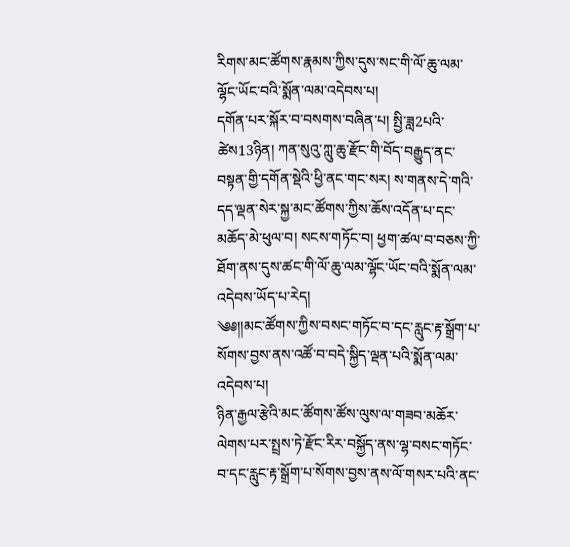རིགས་མང་ཚོགས་རྣམས་ཀྱིས་དུས་སང་གི་ལོ་ཆུ་ལམ་ལྷོང་ཡོང་བའི་སྨོན་ལམ་འདེབས་པ།
དགོན་པར་སྐོར་བ་བསགས་བཞིན་པ། སྤྱི་ཟླ2པའི་ཚེས13ཉིན། ཀན་སུའུ་ཀླུ་ཆུ་རྫོང་གི་བོད་བརྒྱུད་ནང་བསྟན་གྱི་དགོན་སྡེའི་ཕྱི་ནང་གང་སར། ས་གནས་དེ་གའི་དད་ལྡན་སེར་སྐྱ་མང་ཚོགས་ཀྱིས་ཆོས་འདོན་པ་དང་མཆོད་མེ་ཕུལ་བ། སངས་གཏོང་བ། ཕྱག་ཚལ་བ་བཅས་ཀྱི་ཐོག་ནས་དུས་ཚང་གི་ལོ་ཆུ་ལམ་ལྷོང་ཡོང་བའི་སྨོན་ལམ་འདེབས་ཡོད་པ་རེད།
༄༅།།མང་ཚོགས་ཀྱིས་བསང་གཏོང་བ་དང་རླུང་རྟ་སྒྲོག་པ་སོགས་བྱས་ནས་འཚོ་བ་བདེ་སྐྱིད་ལྡན་པའི་སྨོན་ལམ་འདེབས་པ།
ཉིན་རྒྱལ་རྩེའི་མང་ཚོགས་ཚོས་ལུས་ལ་གཟབ་མཆོར་ལེགས་པར་སྤྲས་ཏེ་རྫོང་རིར་བསྐྱོད་ནས་ལྷ་བསང་གཏོང་བ་དང་རླུང་རྟ་སྒྲོག་པ་སོགས་བྱས་ནས་ལོ་གསར་པའི་ནང་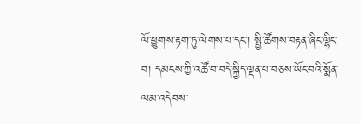ལོ་ཕྱུགས་རྟག་ཏུ་ལེགས་པ་དང་། སྤྱི་ཚོགས་བརྟན་ཞིང་ལྷིང་བ། དམངས་ཀྱི་འཚོ་བ་བདེ་སྐྱིད་ལྡན་པ་བཅས་ཡོང་བའི་སྨོན་ལམ་འདེབས་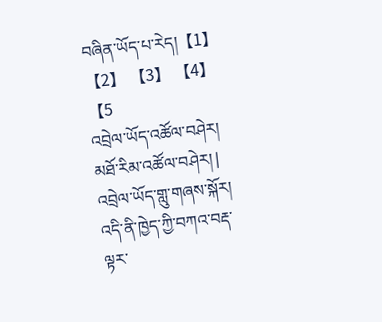བཞིན་ཡོད་པ་རེད།【1】 【2】 【3】 【4】 【5
འབྲེལ་ཡོད་འཚོལ་བཤེར།
མཐོ་རིམ་འཚོལ་བཤེར། |
འབྲེལ་ཡོད་གླུ་གཞས་སྐོར།
འདི་ནི་ཁྱེད་ཀྱི་བཀའ་བརྡ་ལྟར་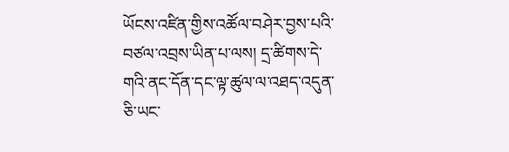ཡོངས་འཛིན་གྱིས་འཚོལ་བཤེར་བྱས་པའི་བཙལ་འབྲས་ཡིན་པ་ལས། དྲ་ཚིགས་དེ་གའི་ནང་དོན་དང་ལྟ་ཚུལ་ལ་འཐད་འདུན་ཅི་ཡང་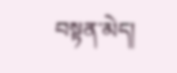བསྟན་མེད།